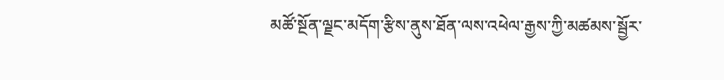མཚོ་སྔོན་ལྗང་མདོག་རྩིས་ནུས་ཐོན་ལས་འཕེལ་རྒྱས་ཀྱི་མཚམས་སྦྱོར་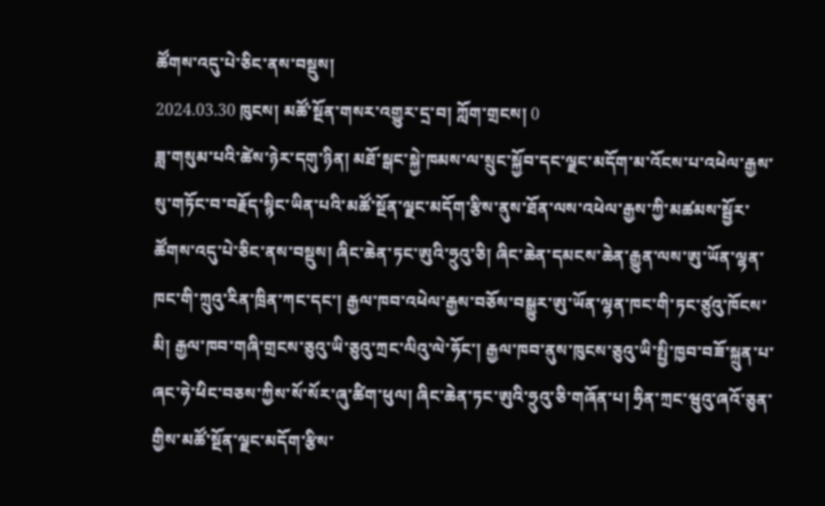ཚོགས་འདུ་པེ་ཅིང་ནས་བསྡུས།
2024.03.30 ཁུངས། མཚོ་སྔོན་གསར་འགྱུར་དྲ་བ། ཀློག་གྲངས། 0
ཟླ་གསུམ་པའི་ཚེས་ཉེར་དགུ་ཉིན། མཐོ་སྒང་སྐྱེ་ཁམས་ལ་སྲུང་སྐྱོབ་དང་ལྗང་མདོག་མ་འོངས་པ་འཕེལ་རྒྱས་སུ་གཏོང་བ་བརྗོད་སྙིང་ཡིན་པའི་མཚོ་སྔོན་ལྗང་མདོག་རྩིས་ནུས་ཐོན་ལས་འཕེལ་རྒྱས་ཀྱི་མཚམས་སྦྱོར་ཚོགས་འདུ་པེ་ཅིང་ནས་བསྡུས། ཞིང་ཆེན་ཏང་ཨུའི་ཧྲུའུ་ཅི། ཞིང་ཆེན་དམངས་ཆེན་རྒྱུན་ལས་ཨུ་ཡོན་ལྷན་ཁང་གི་ཀྲུའུ་རིན་ཁྲིན་ཀང་དང་། རྒྱལ་ཁབ་འཕེལ་རྒྱས་བཅོས་བསྒྱུར་ཨུ་ཡོན་ལྷན་ཁང་གི་ཏང་ཙུའུ་ཁོངས་མི། རྒྱལ་ཁབ་གཞི་གྲངས་ཅུའུ་ཡི་ཅུའུ་ཀྲང་ལིའུ་ལེ་ཧོང་། རྒྱལ་ཁབ་ནུས་ཁུངས་ཅུའུ་ཡི་སྤྱི་ཁྱབ་བཟོ་སྐྲུན་པ་ཞང་ཧེ་ཕིང་བཅས་ཀྱིས་སོ་སོར་ཞུ་ཚིག་ཕུལ། ཞིང་ཆེན་ཏང་ཨུའི་ཧྲུའུ་ཅི་གཞོན་པ། ཧྲིན་ཀྲང་ཝུའུ་ཞའོ་ཅུན་གྱིས་མཚོ་སྔོན་ལྗང་མདོག་རྩིས་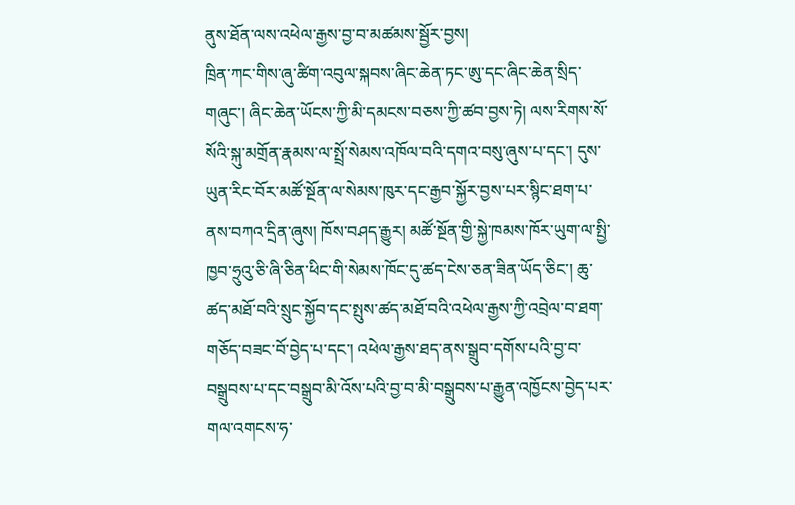ནུས་ཐོན་ལས་འཕེལ་རྒྱས་བྱ་བ་མཚམས་སྦྱོར་བྱས།
ཁྲིན་ཀང་གིས་ཞུ་ཚིག་འབུལ་སྐབས་ཞིང་ཆེན་ཏང་ཨུ་དང་ཞིང་ཆེན་སྲིད་གཞུང་། ཞིང་ཆེན་ཡོངས་ཀྱི་མི་དམངས་བཅས་ཀྱི་ཚབ་བྱས་ཏེ། ལས་རིགས་སོ་སོའི་སྐུ་མགྲོན་རྣམས་ལ་སྤྲོ་སེམས་འཁོལ་བའི་དགའ་བསུ་ཞུས་པ་དང་། དུས་ཡུན་རིང་བོར་མཚོ་སྔོན་ལ་སེམས་ཁུར་དང་རྒྱབ་སྐྱོར་བྱས་པར་སྙིང་ཐག་པ་ནས་བཀའ་དྲིན་ཞུས། ཁོས་བཤད་རྒྱུར། མཚོ་སྔོན་གྱི་སྐྱེ་ཁམས་ཁོར་ཡུག་ལ་སྤྱི་ཁྱབ་ཧྲུའུ་ཅི་ཞི་ཅིན་ཕིང་གི་སེམས་ཁོང་དུ་ཚད་ངེས་ཅན་ཟིན་ཡོད་ཅིང་། ཆུ་ཚད་མཐོ་བའི་སྲུང་སྐྱོབ་དང་སྤུས་ཚད་མཐོ་བའི་འཕེལ་རྒྱས་ཀྱི་འབྲེལ་བ་ཐག་གཅོད་བཟང་བོ་བྱེད་པ་དང་། འཕེལ་རྒྱས་ཐད་ནས་སྒྲུབ་དགོས་པའི་བྱ་བ་བསྒྲུབས་པ་དང་བསྒྲུབ་མི་འོས་པའི་བྱ་བ་མི་བསྒྲུབས་པ་རྒྱུན་འཁྱོངས་བྱེད་པར་གལ་འགངས་ཧ་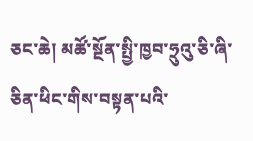ཅང་ཆེ། མཚོ་སྔོན་སྤྱི་ཁྱབ་ཧྲུའུ་ཅི་ཞི་ཅིན་ཕིང་གིས་བསྟན་པའི་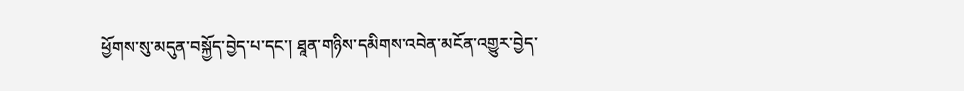ཕྱོགས་སུ་མདུན་བསྐྱོད་བྱེད་པ་དང་། ཐཱན་གཉིས་དམིགས་འབེན་མངོན་འགྱུར་བྱེད་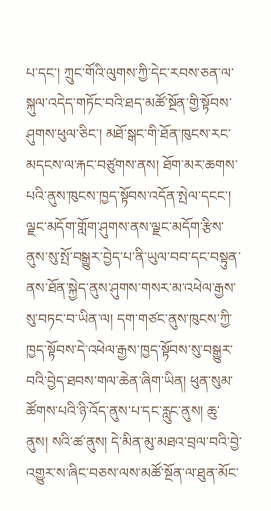པ་དང་། ཀྲུང་གོའི་ལུགས་ཀྱི་དེང་རབས་ཅན་ལ་སྐུལ་འདེད་གཏོང་བའི་ཐད་མཚོ་སྔོན་གྱི་སྟོབས་ཤུགས་ཕུལ་ཅིང་། མཐོ་སྒང་གི་ཐོན་ཁུངས་རང་མདངས་ལ་རྐང་བཙུགས་ནས། ཐོག་མར་ཆགས་པའི་ནུས་ཁུངས་ཁྱད་སྟོབས་འདོན་སྤེལ་དངང་། ལྗང་མདོག་གློག་ཤུགས་ནས་ལྗང་མདོག་རྩིས་ནུས་སུ་སྤོ་བསྒྱུར་བྱེད་པ་ནི་ཡུལ་བབ་དང་བསྟུན་ནས་ཐོན་སྐྱེད་ནུས་ཤུགས་གསར་མ་འཕེལ་རྒྱས་སུ་བཏང་བ་ཡིན་ལ། དག་གཙང་ནུས་ཁུངས་ཀྱི་ཁྱད་སྟོབས་དེ་འཕེལ་རྒྱས་ཁྱད་སྟོབས་སུ་བསྒྱུར་བའི་བྱེད་ཐབས་གལ་ཆེན་ཞིག་ཡིན། ཕུན་སུམ་ཚོགས་པའི་ཉི་འོད་ནུས་པ་དང་རླུང་ནུས། ཆུ་ནུས། སའི་ཚ་ནུས། དེ་མིན་མུ་མཐའ་བྲལ་བའི་བྱེ་འགྱུར་ས་ཞིང་བཅས་ལས་མཚོ་སྔོན་ལ་ཐུན་མོང་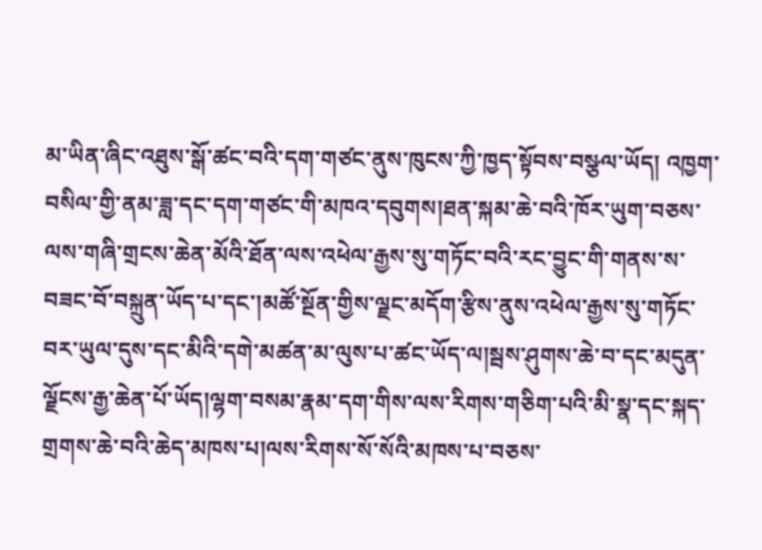མ་ཡིན་ཞིང་འཐུས་སྒོ་ཚང་བའི་དག་གཙང་ནུས་ཁུངས་ཀྱི་ཁྱད་སྟོབས་བསྩལ་ཡོད། འཁྱག་བསིལ་གྱི་ནམ་ཟླ་དང་དག་གཙང་གི་མཁའ་དབུགས།ཐན་སྐམ་ཆེ་བའི་ཁོར་ཡུག་བཅས་ལས་གཞི་གྲངས་ཆེན་མོའི་ཐོན་ལས་འཕེལ་རྒྱས་སུ་གཏོང་བའི་རང་བྱུང་གི་གནས་ས་བཟང་བོ་བསྐྲུན་ཡོད་པ་དང་།མཚོ་སྔོན་གྱིས་ལྗང་མདོག་རྩིས་ནུས་འཕེལ་རྒྱས་སུ་གཏོང་བར་ཡུལ་དུས་དང་མིའི་དགེ་མཚན་མ་ལུས་པ་ཚང་ཡོད་ལ།སྦས་ཤུགས་ཆེ་བ་དང་མདུན་ལྗོངས་རྒྱ་ཆེན་པོ་ཡོད།ལྷག་བསམ་རྣམ་དག་གིས་ལས་རིགས་གཅིག་པའི་མི་སྣ་དང་སྐད་གྲགས་ཆེ་བའི་ཆེད་མཁས་པ།ལས་རིགས་སོ་སོའི་མཁས་པ་བཅས་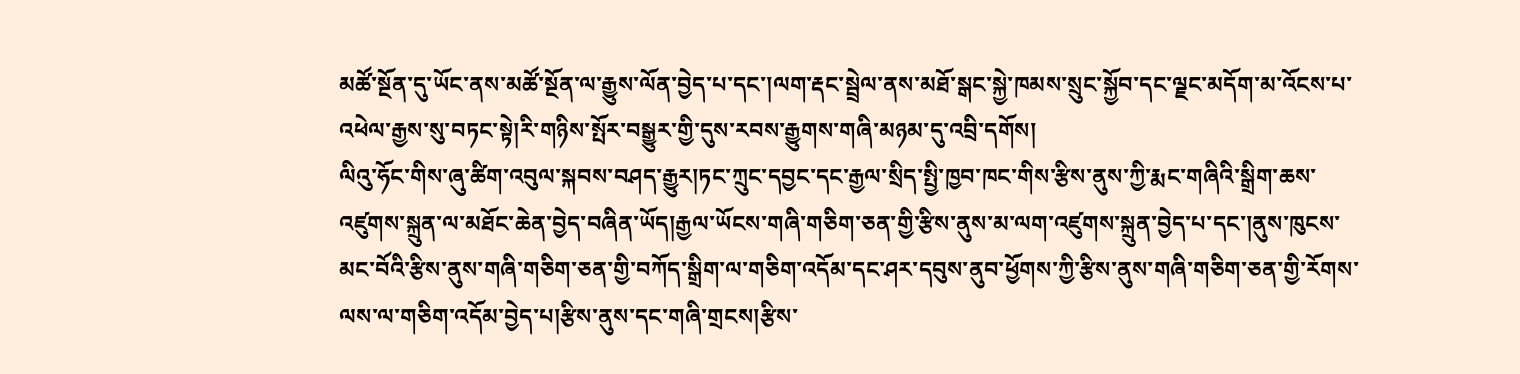མཚོ་སྔོན་དུ་ཡོང་ནས་མཚོ་སྔོན་ལ་རྒྱུས་ལོན་བྱེད་པ་དང་།ལག་རྡང་སྦྲེལ་ནས་མཐོ་སྒང་སྐྱེ་ཁམས་སྲུང་སྐྱོབ་དང་ལྗང་མདོག་མ་འོངས་པ་འཕེལ་རྒྱས་སུ་བཏང་སྟེ།རི་གཉིས་སྤོར་བསྒྱུར་གྱི་དུས་རབས་རྒྱུགས་གཞི་མཉམ་དུ་འབྲི་དགོས།
ལིའུ་ཧོང་གིས་ཞུ་ཚིག་འབུལ་སྐབས་བཤད་རྒྱུར།ཏང་ཀྲུང་དབྱང་དང་རྒྱལ་སྲིད་སྤྱི་ཁྱབ་ཁང་གིས་རྩིས་ནུས་ཀྱི་རྨང་གཞིའི་སྒྲིག་ཆས་འཛུགས་སྐྲུན་ལ་མཐོང་ཆེན་བྱེད་བཞིན་ཡོད།རྒྱལ་ཡོངས་གཞི་གཅིག་ཅན་གྱི་རྩིས་ནུས་མ་ལག་འཛུགས་སྐྲུན་བྱེད་པ་དང་།ནུས་ཁུངས་མང་བོའི་རྩིས་ནུས་གཞི་གཅིག་ཅན་གྱི་བཀོད་སྒྲིག་ལ་གཅིག་འདོམ་དང་ཤར་དབུས་ནུབ་ཕྱོགས་ཀྱི་རྩིས་ནུས་གཞི་གཅིག་ཅན་གྱི་རོགས་ལས་ལ་གཅིག་འདོམ་བྱེད་པ།རྩིས་ནུས་དང་གཞི་གྲངས།རྩིས་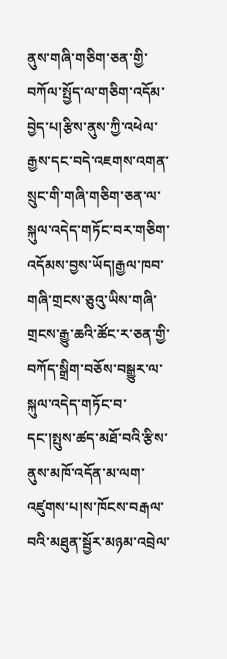ནུས་གཞི་གཅིག་ཅན་གྱི་བཀོལ་སྤྱོད་ལ་གཅིག་འདོམ་བྱེད་པ།རྩིས་ནུས་ཀྱི་འཕེལ་རྒྱས་དང་བདེ་འཇགས་འགན་སྲུང་གི་གཞི་གཅིག་ཅན་ལ་སྐུལ་འདེད་གཏོང་བར་གཅིག་འདོམས་བྱས་ཡོད།རྒྱལ་ཁབ་གཞི་གྲངས་ཅུའུ་ཡིས་གཞི་གྲངས་རྒྱུ་ཆའི་ཚོང་ར་ཅན་གྱི་བཀོད་སྒྲིག་བཅོས་བསྒྱུར་ལ་སྐུལ་འདེད་གཏོང་བ་དང་།སྤུས་ཚད་མཐོ་བའི་རྩིས་ནུས་མཁོ་འདོན་མ་ལག་འཛུགས་པ།ས་ཁོངས་བརྒལ་བའི་མཐུན་སྦྱོར་མཉམ་འབྲེལ་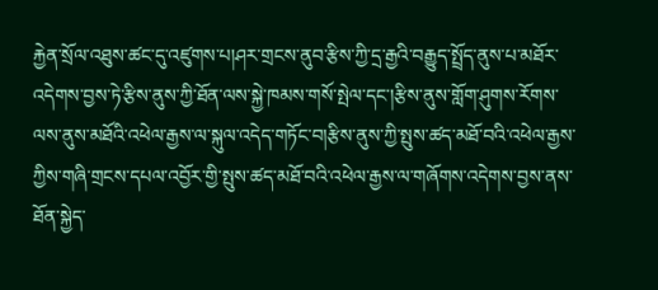རྐྱེན་སྲོལ་འཐུས་ཚང་དུ་འཛུགས་པ།ཤར་གྲངས་ནུབ་རྩིས་ཀྱི་དྲ་རྒྱའི་བརྒྱུད་སྤྲོད་ནུས་པ་མཐོར་འདེགས་བྱས་ཏེ་རྩིས་ནུས་ཀྱི་ཐོན་ལས་སྐྱེ་ཁམས་གསོ་སྤེལ་དང་།རྩིས་ནུས་གློག་ཤུགས་རོགས་ལས་ནུས་མཐོའི་འཕེལ་རྒྱས་ལ་སྐུལ་འདེད་གཏོང་བ།རྩིས་ནུས་ཀྱི་སྤུས་ཚད་མཐོ་བའི་འཕེལ་རྒྱས་ཀྱིས་གཞི་གྲངས་དཔལ་འབྱོར་གྱི་སྤུས་ཚད་མཐོ་བའི་འཕེལ་རྒྱས་ལ་གཞོགས་འདེགས་བྱས་ནས་ཐོན་སྐྱེད་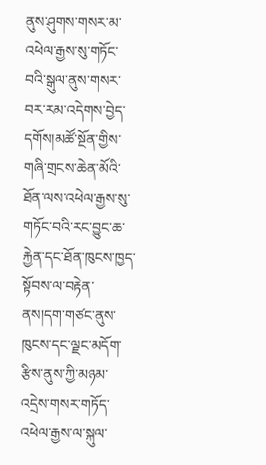ནུས་ཤུགས་གསར་མ་འཕེལ་རྒྱས་སུ་གཏོང་བའི་སྒུལ་ནུས་གསར་བར་རམ་འདེགས་བྱེད་དགོས།མཚོ་སྔོན་གྱིས་གཞི་གྲངས་ཆེན་མོའི་ཐོན་ལས་འཕེལ་རྒྱས་སུ་གཏོང་བའི་རང་བྱུང་ཆ་རྐྱེན་དང་ཐོན་ཁུངས་ཁྱད་སྟོབས་ལ་བརྟེན་ནས།དག་གཙང་ནུས་ཁུངས་དང་ལྗང་མདོག་རྩིས་ནུས་ཀྱི་མཉམ་འདྲེས་གསར་གཏོད་འཕེལ་རྒྱས་ལ་སྐུལ་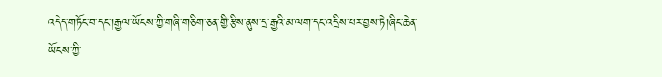འདེད་གཏོང་བ་དང་།རྒྱལ་ཡོངས་ཀྱི་གཞི་གཅིག་ཅན་གྱི་རྩིས་ནུས་དྲ་རྒྱའི་མ་ལག་དང་འདྲིས་པར་བྱས་ཏེ།ཞིང་ཆེན་ཡོངས་ཀྱི་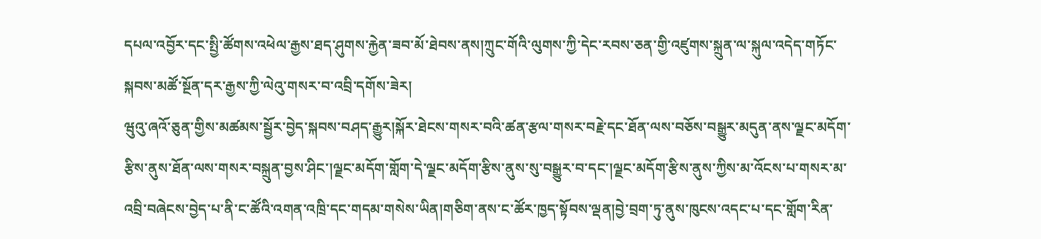དཔལ་འབྱོར་དང་སྤྱི་ཚོགས་འཕེལ་རྒྱས་ཐད་ཤུགས་རྐྱེན་ཟབ་མོ་ཐེབས་ནས།ཀྲུང་གོའི་ལུགས་ཀྱི་དེང་རབས་ཅན་གྱི་འཛུགས་སྐྲུན་ལ་སྐུལ་འདེད་གཏོང་སྐབས་མཚོ་སྔོན་དར་རྒྱས་ཀྱི་ལེའུ་གསར་བ་འབྲི་དགོས་ཟེར།
ཝུའུ་ཞའོ་ཅུན་གྱིས་མཚམས་སྦྱོར་བྱེད་སྐབས་བཤད་རྒྱུར།སྐོར་ཐེངས་གསར་བའི་ཚན་རྩལ་གསར་བརྗེ་དང་ཐོན་ལས་བཅོས་བསྒྱུར་མདུན་ནས་ལྗང་མདོག་རྩིས་ནུས་ཐོན་ལས་གསར་བསྐྲུན་བྱས་ཤིང་།ལྗང་མདོག་གློག་དེ་ལྗང་མདོག་རྩིས་ནུས་སུ་བསྒྱུར་བ་དང་།ལྗང་མདོག་རྩིས་ནུས་ཀྱིས་མ་འོངས་པ་གསར་མ་འབྲི་བཞེངས་བྱེད་པ་ནི་ང་ཚོའི་འགན་འཁྲི་དང་གདམ་གསེས་ཡིན།གཅིག་ནས་ང་ཚོར་ཁྱད་སྟོབས་ལྡན།བྱེ་བྲག་ཏུ་ནུས་ཁུངས་འདང་པ་དང་གློག་རིན་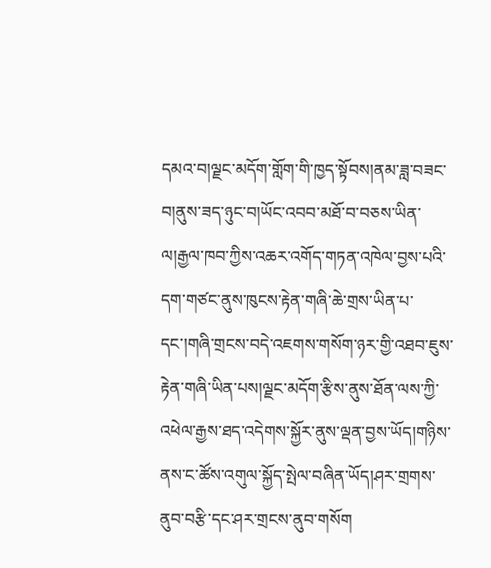དམའ་བ།ལྗང་མདོག་གློག་གི་ཁྱད་སྟོབས།ནམ་ཟླ་བཟང་བ།ནུས་ཟད་ཉུང་བ།ཡོང་འབབ་མཐོ་བ་བཅས་ཡིན་ལ།རྒྱལ་ཁབ་ཀྱིས་འཆར་འགོད་གཏན་འཁེལ་བྱས་པའི་དག་གཙང་ནུས་ཁུངས་རྟེན་གཞི་ཆེ་གྲས་ཡིན་པ་དང་།གཞི་གྲངས་བདེ་འཇགས་གསོག་ཉར་གྱི་འཐབ་ཇུས་རྟེན་གཞི་ཡིན་པས།ལྗང་མདོག་རྩིས་ནུས་ཐོན་ལས་ཀྱི་འཕེལ་རྒྱས་ཐད་འདེགས་སྐྱོར་ནུས་ལྡན་བྱས་ཡོད།གཉིས་ནས་ང་ཚོས་འགུལ་སྐྱོད་སྤེལ་བཞིན་ཡོད།ཤར་གྲགས་ནུབ་བརྩི་དང་ཤར་གྲངས་ནུབ་གསོག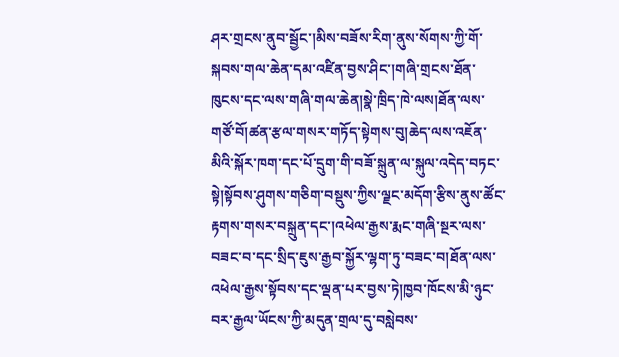ཤར་གྲངས་ནུབ་སྦྱོང་།མིས་བཟོས་རིག་ནུས་སོགས་ཀྱི་གོ་སྐབས་གལ་ཆེན་དམ་འཛིན་བྱས་ཤིང་།གཞི་གྲངས་ཐོན་ཁུངས་དང་ལས་གཞི་གལ་ཆེན།སྣེ་ཁྲིད་ཁེ་ལས།ཐོན་ལས་གཙོ་བོ།ཚན་རྩལ་གསར་གཏོད་སྟེགས་བུ།ཆེད་ལས་འཇོན་མིའི་སྐོར་ཁག་དང་པོ་དྲུག་གི་བཟོ་སྐྲུན་ལ་སྐུལ་འདེད་བཏང་སྟེ།སྟོབས་ཤུགས་གཅིག་བསྡུས་ཀྱིས་ལྗང་མདོག་རྩིས་ནུས་ཚོང་རྟགས་གསར་བསྐྲུན་དང་།འཕེལ་རྒྱས་རྨང་གཞི་སྔར་ལས་བཟང་བ་དང་སྲིད་ཇུས་རྒྱབ་སྐྱོར་ལྷག་ཏུ་བཟང་བ།ཐོན་ལས་འཕེལ་རྒྱས་སྟོབས་དང་ལྡན་པར་བྱས་ཏེ།ཁྱབ་ཁོངས་མི་ཉུང་བར་རྒྱལ་ཡོངས་ཀྱི་མདུན་གྲལ་དུ་བསླེབས་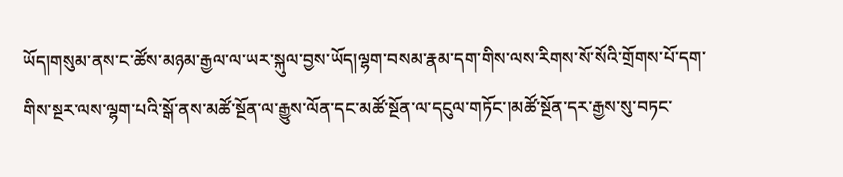ཡོད།གསུམ་ནས་ང་ཚོས་མཉམ་རྒྱལ་ལ་ཡར་སྐུལ་བྱས་ཡོད།ལྷག་བསམ་རྣམ་དག་གིས་ལས་རིགས་སོ་སོའི་གྲོགས་པོ་དག་གིས་སྔར་ལས་ལྷག་པའི་སྒོ་ནས་མཚོ་སྔོན་ལ་རྒྱུས་ལོན་དང་མཚོ་སྔོན་ལ་དངུལ་གཏོང་།མཚོ་སྔོན་དར་རྒྱས་སུ་བཏང་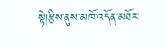སྟེ།རྩིས་ནུས་མཁོ་འདོན་མཐོར་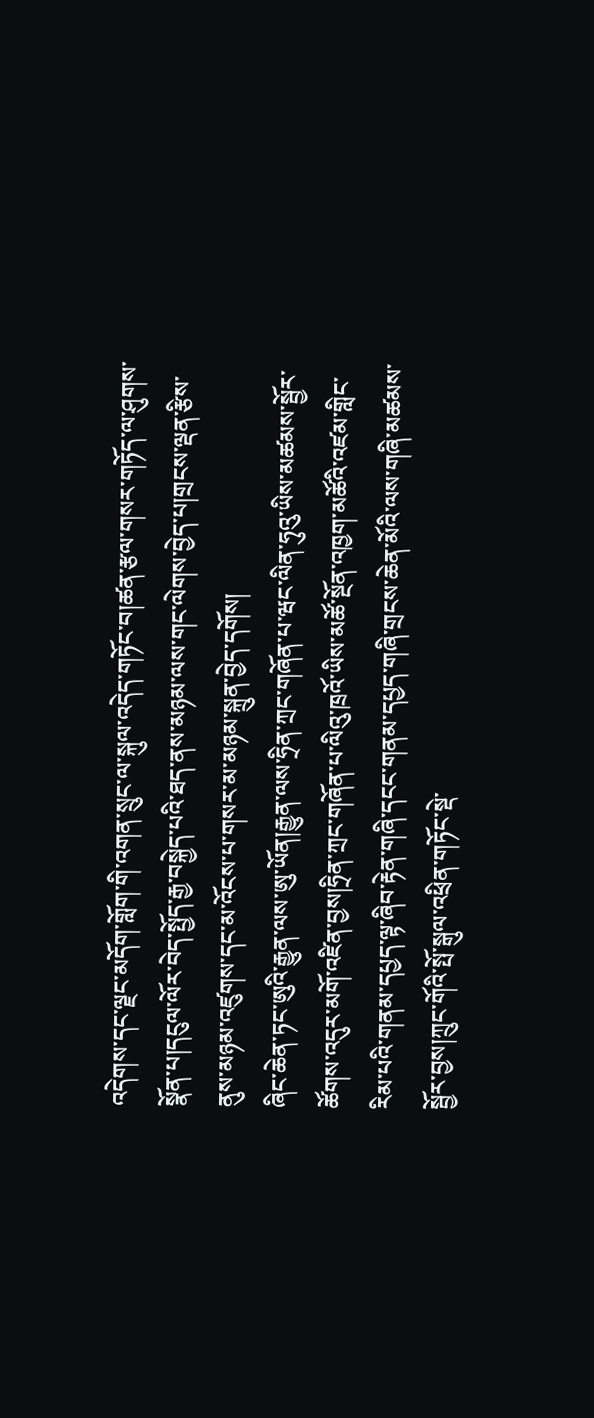འདེགས་དང་ལྗང་མདོག་གློག་གི་འགན་སྲུང་ལ་སྐུལ་འདེད་གཏོང་བ།ཚན་རྩལ་གསར་གཏོད་ལ་ཤུགས་སྣོན་པ།དངུལ་ལོར་བེད་སྤྱོད་རྒྱ་བསྐྱེད་པའི་ཐད་ནས་མཉམ་ལས་གང་ལེགས་བྱེད་པ།གྲངས་ལྡན་རྩིས་ནུས་མཉམ་འཛུགས་དང་མ་འོངས་པ་གསར་མ་མཉམ་སྐྲུན་བྱེད་དགོས།
ཞིང་ཆེན་ཏང་ཨུའི་རྒྱུན་ལས་ཨུ་ཡོན།རྒྱུན་ལས་ཧྲིན་ཀྲང་གཞོན་པ་ཝང་ལིན་ཧུའུ་ཡིས་མཚམས་སྦྱོར་ཚོགས་འདུར་མགོ་འཛིན་བྱས།ཧྲིན་ཀྲང་གཞོན་པ་ལིའུ་ཁྲའོ་ཡིས་མཚོ་སྔོན་འཁྱག་མཚོའི་འཛམ་གླིང་རིམ་པའི་གནམ་དཔྱད་ལྟ་ཞིབ་རྟེན་གཞི་དངང་གནམ་དཔྱད་གཞི་གྲངས་ཆེན་མོའི་ལས་གཞི་མཚམས་སྦྱོར་བྱས།ཀྲུང་གོའི་སྤོ་སྒུལ་འཕྲིན་གཏོང་སྡེ་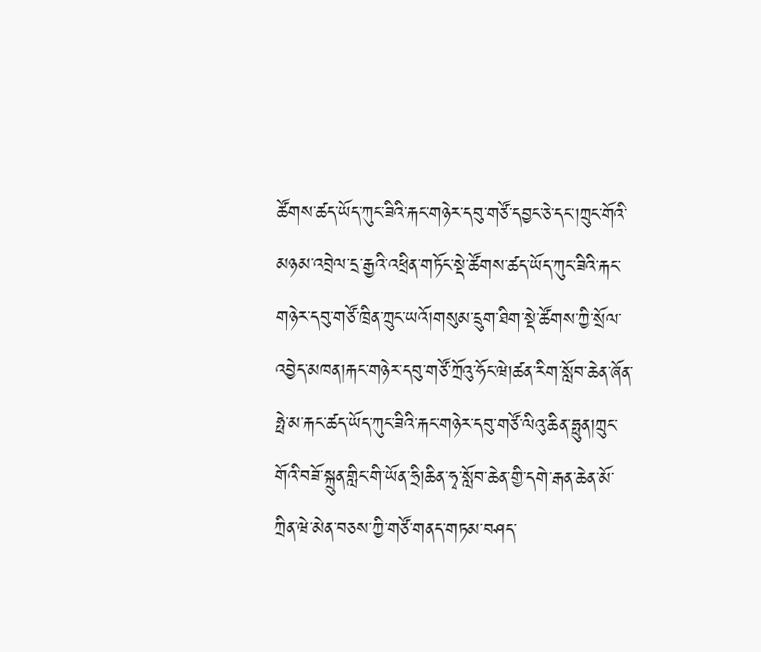ཚོགས་ཚད་ཡོད་ཀུང་ཟིའི་རྐང་གཉེར་དབུ་གཙོ་དབྱང་ཅེ་དང་།ཀྲུང་གོའི་མཉམ་འབྲེལ་དྲ་རྒྱའི་འཕྲིན་གཏོང་སྡེ་ཚོགས་ཚད་ཡོད་ཀུང་ཟིའི་རྐང་གཉེར་དབུ་གཙོ་ཁྲིན་ཀྲུང་ཡའོ།གསུམ་དྲུག་ཐིག་སྡེ་ཚོགས་ཀྱི་སྲོལ་འབྱེད་མཁན།རྐང་གཉེར་དབུ་གཙོ་ཀྲོའུ་ཧོང་ཝེ།ཚན་རིག་སློབ་ཆེན་ཞོན་ཧྥེ་མ་རྐང་ཚད་ཡོད་ཀུང་ཟིའི་རྐང་གཉེར་དབུ་གཙོ་ལིའུ་ཆིན་ཧྥུན།ཀྲུང་གོའི་བཟོ་སྐྲུན་གླིང་གི་ཡོན་ཧྲི།ཆིན་ཧྭ་སློབ་ཆེན་གྱི་དགེ་རྒན་ཆེན་མོ་ཀྲིན་ཝེ་མེན་བཅས་ཀྱི་གཙོ་གནད་གཏམ་བཤད་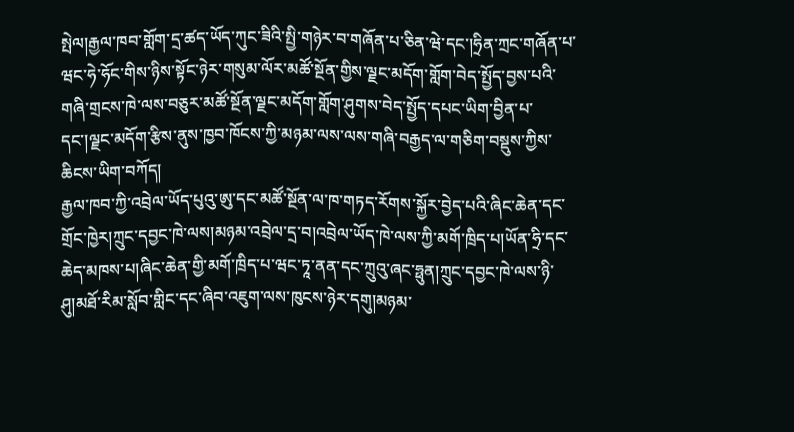སྤེལ།རྒྱལ་ཁབ་གློག་དྲ་ཚད་ཡོད་ཀུང་ཟིའི་སྤྱི་གཉེར་བ་གཞོན་པ་ཅིན་ཝེ་དང་།ཧྲིན་ཀྲང་གཞོན་པ་ཝང་ཧེ་ཧོང་གིས་ཉིས་སྟོང་ཉེར་གསུམ་ལོར་མཚོ་སྔོན་གྱིས་ལྗང་མདོག་གློག་བེད་སྤྱོད་བྱས་པའི་གཞི་གྲངས་ཁེ་ལས་བཅུར་མཚོ་སྔོན་ལྗང་མདོག་གློག་ཤུགས་བེད་སྤྱོད་དཔང་ཡིག་བྱིན་པ་དང་།ལྗང་མདོག་རྩིས་ནུས་ཁྱབ་ཁོངས་ཀྱི་མཉམ་ལས་ལས་གཞི་བརྒྱད་ལ་གཅིག་བསྡུས་ཀྱིས་ཆིངས་ཡིག་བཀོད།
རྒྱལ་ཁབ་ཀྱི་འབྲེལ་ཡོད་པུའུ་ཨུ་དང་མཚོ་སྔོན་ལ་ཁ་གཏད་རོགས་སྐྱོར་བྱེད་པའི་ཞིང་ཆེན་དང་གྲོང་ཁྱེར།ཀྲུང་དབྱང་ཁེ་ལས།མཉམ་འབྲེལ་དྲ་བ།འབྲེལ་ཡོད་ཁེ་ལས་ཀྱི་མགོ་ཁྲིད་པ།ཡོན་ཧྲི་དང་ཆེད་མཁས་པ།ཞིང་ཆེན་གྱི་མགོ་ཁྲིད་པ་ཝང་ཏཱ་ནན་དང་ཀྲུའུ་ཞང་ཧྥུན།ཀྲུང་དབྱང་ཁེ་ལས་ཉི་ཤུ།མཐོ་རིམ་སློབ་གླིང་དང་ཞིབ་འཇུག་ལས་ཁུངས་ཉེར་དགུ།མཉམ་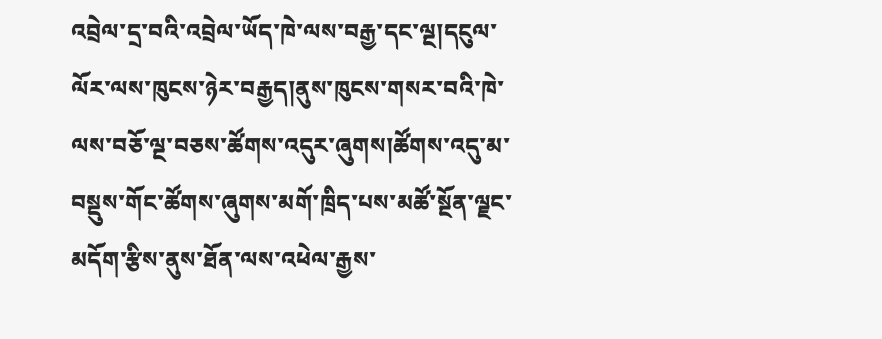འབྲེལ་དྲ་བའི་འབྲེལ་ཡོད་ཁེ་ལས་བརྒྱ་དང་ལྔ།དངུལ་ལོར་ལས་ཁུངས་ཉེར་བརྒྱད།ནུས་ཁུངས་གསར་བའི་ཁེ་ལས་བཅོ་ལྔ་བཅས་ཚོགས་འདུར་ཞུགས།ཚོགས་འདུ་མ་བསྡུས་གོང་ཚོགས་ཞུགས་མགོ་ཁྲིད་པས་མཚོ་སྔོན་ལྗང་མདོག་རྩིས་ནུས་ཐོན་ལས་འཕེལ་རྒྱས་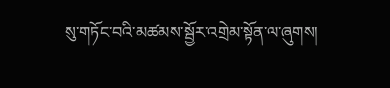སུ་གཏོང་བའི་མཚམས་སྦྱོར་འགྲེམ་སྟོན་ལ་ཞུགས།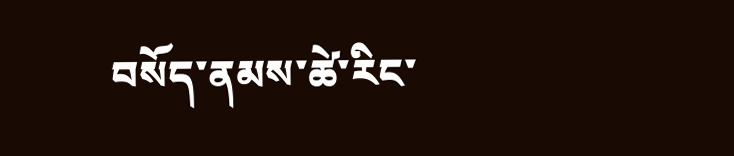བསོད་ནམས་ཚེ་རིང་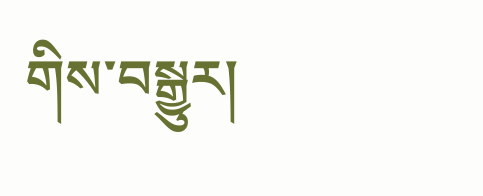གིས་བསྒྱུར།